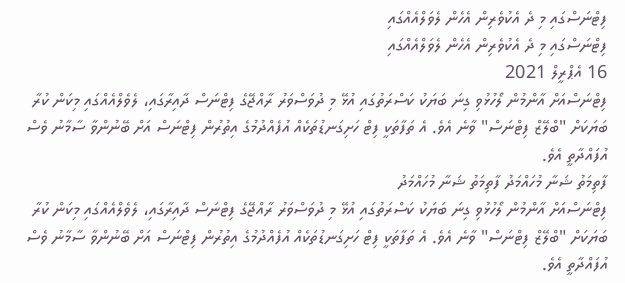ފިޓްނަސްގައި މި ދެ އެކުވެރިން އެހެން ލެވަލްއެއްގައި
ފިޓްނަސްގައި މި ދެ އެކުވެރިން އެހެން ލެވަލްއެއްގައި
16 އެޕްރީލް 2021
ފިޓްނަސްއަށް އާންމުން ލޯހުޅުވި ގިނަ ބަޔަކު ކަސްރަތުގައި އުޅޭ މި ދުވަސްވަރު ރާއްޖޭގެ ފިޓްނަސް ދާއިރާގައި، ލެވެލްއެއްގައި މިކަން ކުރާ ބަޔަކަށް "ބްލޭޒް ފިޓްނަސް" ވާނެ އެވެ. އެ ތަފާތަކީ ފިޓް ހަށިގަނޑުތަކެއް އުފެއްދުމުގެ އިތުރުން ފިޓްނަސް އަށް ބޭނުންވާ ސާމާނު ވެސް އުފައްދާތީ އެވެ.
ފާތިމަތު ޝަނާ މުހައްމަދު ފާތިމަތު ޝަނާ މުހައްމަދު
ފިޓްނަސްއަށް އާންމުން ލޯހުޅުވި ގިނަ ބަޔަކު ކަސްރަތުގައި އުޅޭ މި ދުވަސްވަރު ރާއްޖޭގެ ފިޓްނަސް ދާއިރާގައި، ލެވެލްއެއްގައި މިކަން ކުރާ ބަޔަކަށް "ބްލޭޒް ފިޓްނަސް" ވާނެ އެވެ. އެ ތަފާތަކީ ފިޓް ހަށިގަނޑުތަކެއް އުފެއްދުމުގެ އިތުރުން ފިޓްނަސް އަށް ބޭނުންވާ ސާމާނު ވެސް އުފައްދާތީ އެވެ.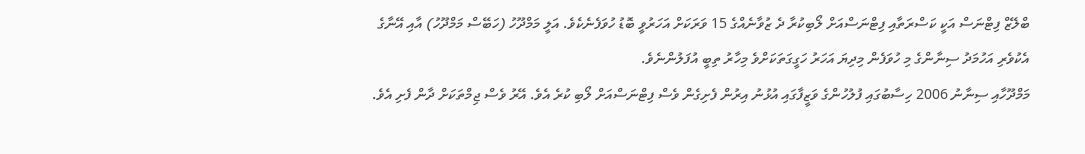ބްލޭޒް ފިޓްނަސް އަކީ ކަސްރަތާއި ފިޓްނަސްއަށް ލޯބިކުރާ ދެ ޒުވާނެއްގެ 15 ވަރަކަށް އަހަރުވީ ބޮޑު ހުވަފެނެކެވެ. އަލީ މަމްދޫހު (ހަބޭސް މަމްދޫހު) އާއި އޭނާގެ އެކުވެރި އަހުމަދު ސިނާންގެ މި ހުވަފެން މިދިޔަ އަހަރު ހަގީގަތަކަށްވެ މިހާރު ތިބީ އުފަލުންނެވެ.
މަމްދޫހާއި ސިނާނު 2006 ހިސާބުގައި ފުލުހުންގެ ވަޒީފާގައި އުޅުނު އިރުން ފެށިގެން ވެސް ފިޓްނަސްއަށް ލޯބި ކުރެ އެވެ. އޭރު ވެސް ޖިމްތަކަށް ދާން ފެށި އެވެ.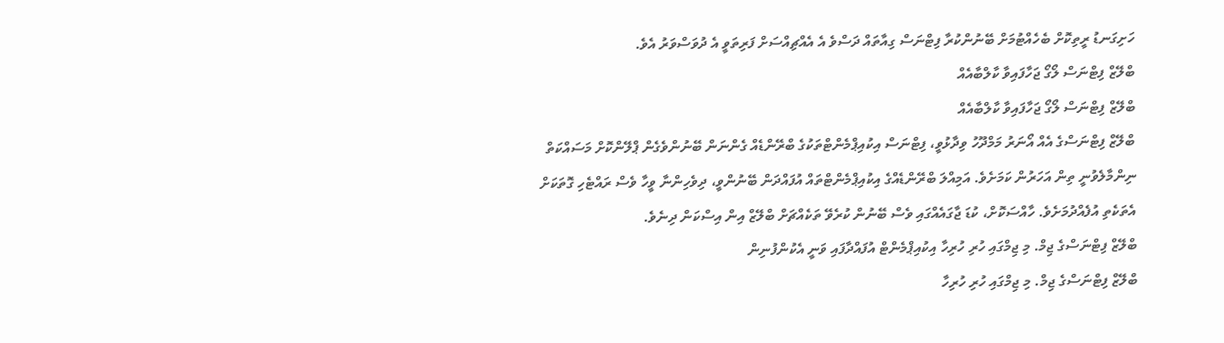ހަށިގަނޑު ރީތިކޮށް ބެހެއްޓުމަށް ބޭނުންކުރާ ފިޓްނަސް ގިއާތައް ދަސްވެ އެ އެއްޗިއްސަށް ފަރިތަވީ އެ ދުވަސްވަރު އެވެ.
ބްލޭޒް ފިޓްނަސް ލޯގޯ ޖަހާފައިވާ ކާލްބާއެއް
ބްލޭޒް ފިޓްނަސް ލޯގޯ ޖަހާފައިވާ ކާލްބާއެއް
ބްލޭޒް ފިޓްނަސްގެ އެއް އޯނަރު މަމްދޫހު ވިދާޅުވީ، ފިޓްނަސް އިކުއިޕްމެންޓްތަކުގެ ބްރޭންޑެއް ގެންނަން ބޭނުންވެގެން ޕްލޭންކޮށް މަސައްކަތް ނިންމާލެވުނީ ތިން އަހަރުން ކަމަށެވެ. އަމިއްލަ ބްރޭންޑެއްގެ އިކުއިޕްމެންޓްތައް އުފައްދަން ބޭނުންވީ، ދިވެހިންނާ ވީހާ ވެސް ރައްޓެހި ގޮތަކަށް އެތަކެތި އުފެއްދުމަށެވެ. ހާއްސަކޮށް، ކުޑަ ޖާގައެއްގައި ވެސް ބޭނުން ކުރެވޭ ތަކެއްޗަށް ބްލޭޒް އިން އިސްކަން ދިނެވެ.
ބްލޭޒް ފިޓްނަސްގެ ޖިމް. މި ޖިމްގައި ހުރި ހުރިހާ އިކުއިޕްމެންޓް އުފައްދާފައި ވަނީ އެކުންފުނިން
ބްލޭޒް ފިޓްނަސްގެ ޖިމް. މި ޖިމްގައި ހުރި ހުރިހާ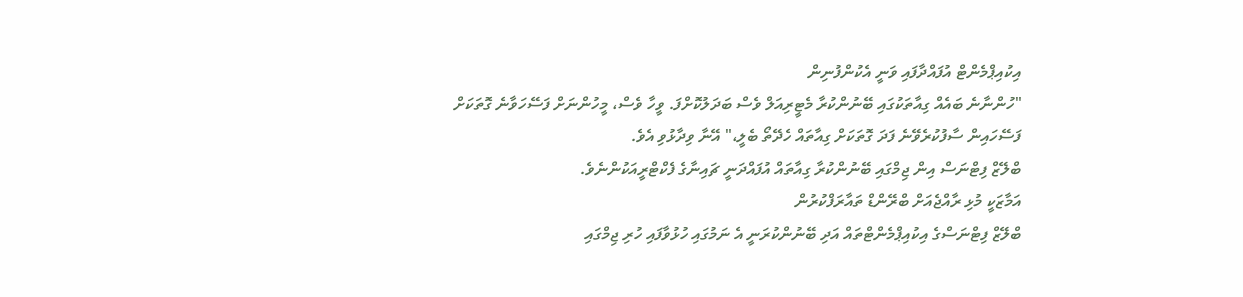އިކުއިޕްމެންޓް އުފައްދާފައި ވަނީ އެކުންފުނިން
"ހުންނާނެ ބައެއް ގިއާތަކުގައި ބޭނުންކުރާ މެޓީރިއަލް ވެސް ބަދަލުކޮށްފަ. ވީހާ ވެސް، މީހުންނަށް ފަސޭހަވާނެ ގޮތަކަށް ފަސޭހައިން ސާފުކުރެވޭނެ ފަދަ ގޮތަކަށް ގިއާތައް ހެދޭތޯ ބެލީ،" އޭނާ ވިދާޅުވި އެވެ.
ބްލޭޒް ފިޓްނަސް އިން ޖިމްގައި ބޭނުންކުރާ ގިއާތައް އުފައްދަނީ ޗައިނާގެ ފެކްޓްރީއަކުންނެވެ.
އަމާޒަކީ މުޅި ރާއްޖެއަށް ބްރޭންޑް ތައާރަފްކުރުން
ބްލޭޒް ފިޓްނަސްގެ އިކުއިޕްމެންޓްތައް އަދި ބޭނުންކުރަނީ އެ ނަމުގައި ހުޅުވާފައި ހުރި ޖިމްގައި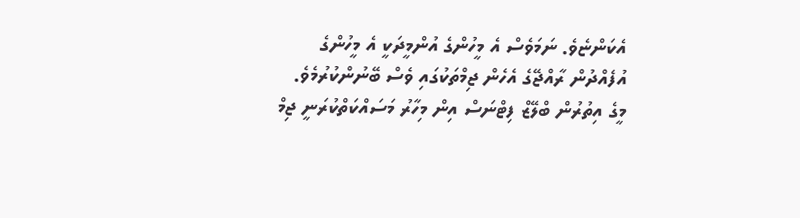އެކަންޏެވެ. ނަމަވެސް އެ މީހުންގެ އުންމީދަކީ އެ މީހުންގެ އުފެއްދުން ރާއްޖޭގެ އެހެން ޖިމްތަކުގައި ވެސް ބޭނުންކުރުމެވެ.
މީގެ އިތުރުން ބްލޭޒް ފިޓްނަސް އިން މިހާރު މަސައްކަތްކުރަނީ ޖިމް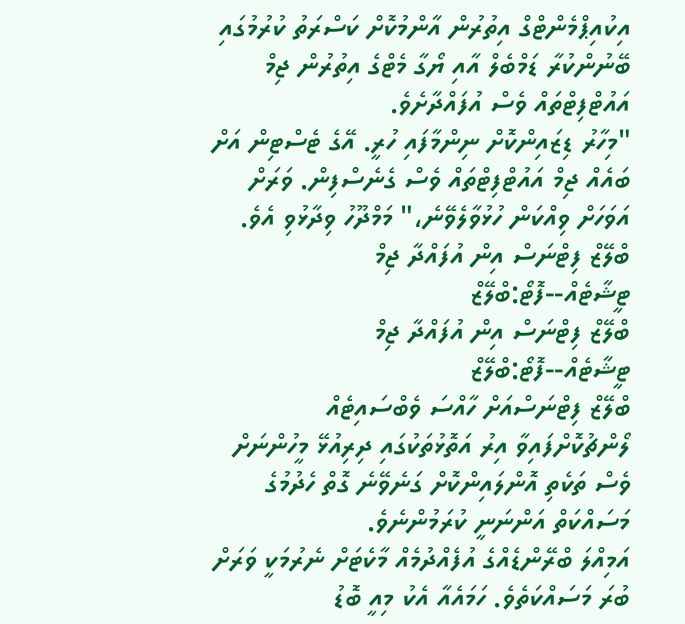އިކުއިޕްމެންޓްގް އިތުރުން އާންމުކޮށް ކަސްރަތު ކުރުމުގައި ބޭނުންކުރާ ޑަމްބެލް އާއި ޔޯގާ މެޓްގެ އިތުރުން ޖިމް އައުޓްފިޓްތައް ވެސް އުފައްދާށެވެ.
"މިހާރު ޑިޒައިންކޮށް ނިންމާފައި ހުރީ. އޭގެ ޓެސްޓިން އަށް ބައެއް ޖިމް އައުޓްފިޓްތައް ވެސް ގެނެސްފިން. ވަރަށް އަވަހަށް ވިއްކަން ހުޅުވާލެވޭނެ،" މަމްދޫހު ވިދާޅުވި އެވެ.
ބްލޭޒް ފިޓްނަސް އިން އުފައްދާ ޖިމް ޓީޝާޓެއް--ފޮޓޯ:ބްލޭޒް
ބްލޭޒް ފިޓްނަސް އިން އުފައްދާ ޖިމް ޓީޝާޓެއް--ފޮޓޯ:ބްލޭޒް
ބްލޭޒް ފިޓްނަސްއަށް ހާއްސަ ވެބްސައިޓެއް ލޯންޗުކޮށްފައިވާ އިރު އަތޮޅުތަކުގައި ދިރިއުޅޭ މީހުންނަށް ވެސް ތަކެތި އޮންލައިންކޮށް ގަނެވޭނެ ގޮތް ހެދުމުގެ މަސައްކަތް އަންނަނީ ކުރަމުންނެވެ.
އަމިއްލަ ބްރޭންޑެއްގެ އުފެއްދުމެއް މާކެޓަށް ނެރުމަކީ ވަރަށް ބުރަ މަސައްކަތެވެ. ހަމައެއާ އެކު މިއީ ބޮޑު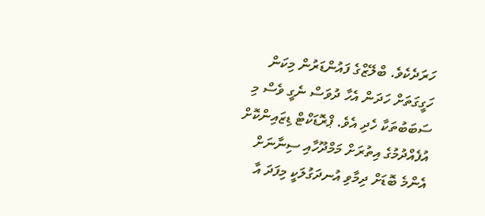ހަރަދެކެވެ. ބްލޭޒްގެ ފައުންޑަރުން މިކަން ހަގީގަތަށް ހަދަން އެހާ ދުވަސް ނެގީ ވެސް މި ސަބަބުތަކާ ހެދި އެވެ. ޕްރޮޑަކްޓް ޑިޒައިންކޮށް އުފެއްދުމުގެ އިތުރަށް މަމްދޫހާއި ސިނާނަށް އެންމެ ބޮޑަށް ދިމާވި އުނދަގުލަކީ މިފަދަ އާ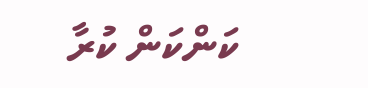ކަންކަން ކުރާ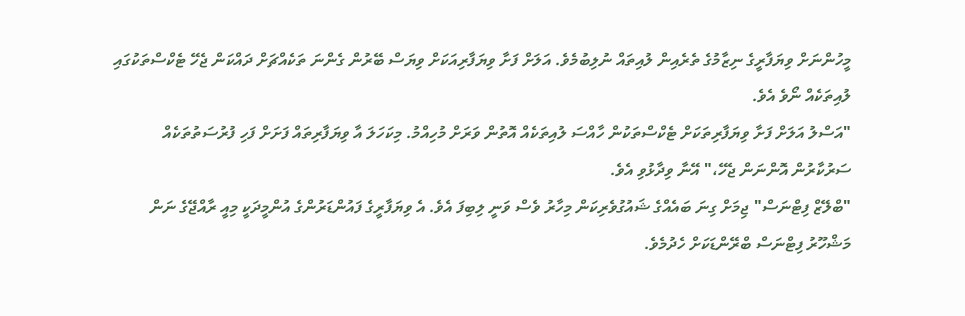މީހުންނަށް ވިޔަފާރީގެ ނިޒާމުގެ ތެރެއިން ލުއިތައް ނުލިބުމެވެ. އަލަށް ފަށާ ވިޔަފާރިއަކަށް ވިޔަސް ބޭރުން ގެންނަ ތަކެއްޗަށް ދައްކަން ޖެހޭ ޓެކްސްތަކުގައި ލުއިތަކެއް ނޯވެ އެވެ.
"އަސްލު އަލަށް ފަށާ ވިޔަފާރިތަކަށް ޓެކްސްތަކުން ހާއްސަ ލުއިތަކެއް އޮތުން ވަރަށް މުހިއްމު. މިކަހަލަ އާ ވިޔަފާރިތައް ފަށަށް ފަހި ފުރުސަތުތަކެއް ސަރުކާރުން އޮންނަން ޖެހޭ،" އޭނާ ވިދާޅުވި އެވެ.
"ބްލޭޒް ފިޓްނަސް" ޖިމަށް ގިނަ ބައެއްގެ ޝައުގުވެރިކަން މިހާރު ވެސް ވަނީ ލިބިފަ އެވެ. އެ ވިޔަފާރީގެ ފައުންޑަރުންގެ އުންމީދަކީ މިއީ ރާއްޖޭގެ ނަން މަޝްހޫރު ފިޓްނަސް ބްރޭންޑަކަށް ހެދުމެވެ.